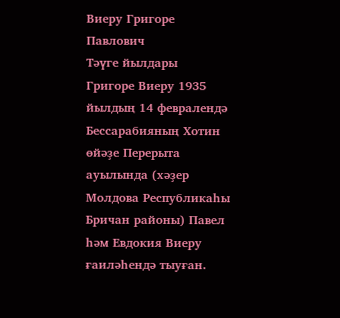Виеру Григоре Павлович
Тәүге йылдары
Григоре Виеру 1935 йылдың 14 февралендә Бессарабияның Хотин өйәҙе Перерыта ауылында (хәҙер Молдова Республикаһы Бричан районы) Павел һәм Евдокия Виеру ғаиләһендә тыуған.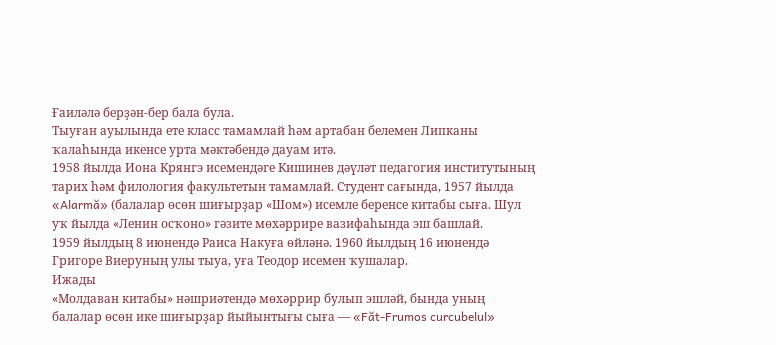Ғаиләлә берҙән-бер бала була.
Тыуған ауылында ете класс тамамлай һәм артабан белемен Липканы ҡалаһында икенсе урта мәктәбендә дауам итә.
1958 йылда Иона Крянгэ исемендәге Кишинев дәүләт педагогия институтының тарих һәм филология факультетын тамамлай. Студент сағында, 1957 йылда «Alarmă» (балалар өсөн шиғырҙар «Шом») исемле беренсе китабы сыға. Шул уҡ йылда «Ленин осҡоно» гәзите мөхәррире вазифаһында эш башлай.
1959 йылдың 8 июнендә Раиса Накуға өйләнә. 1960 йылдың 16 июнендә Григоре Виеруның улы тыуа, уға Теодор исемен ҡушалар.
Ижады
«Молдаван китабы» нәшриәтендә мөхәррир булып эшләй, бында уның балалар өсөн ике шиғырҙар йыйынтығы сыға — «Făt-Frumos curcubelul»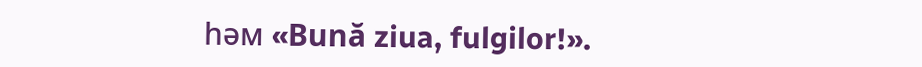һәм «Bună ziua, fulgilor!».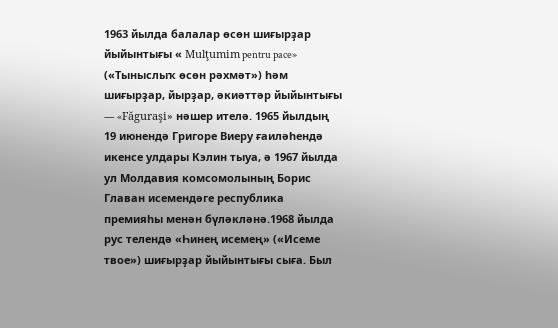1963 йылда балалар өсөн шиғырҙар йыйынтығы « Mulţumim pentru pace» («Тыныслыҡ өсөн рәхмәт») һәм шиғырҙар, йырҙар, әкиәттәр йыйынтығы — «Făguraşi» нәшер ителә. 1965 йылдың 19 июнендә Григоре Виеру ғаиләһендә икенсе улдары Кэлин тыуа, ә 1967 йылда ул Молдавия комсомолының Борис Главан исемендәге республика премияһы менән бүләкләнә.1968 йылда рус телендә «Һинең исемең» («Исеме твое») шиғырҙар йыйынтығы сыға. Был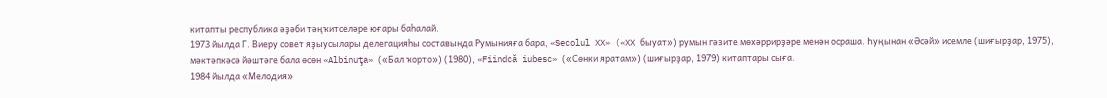китапты республика әҙәби тәңҡитселәре юғары баһалай.
1973 йылда Г. Виеру совет яҙыусылары делегацияһы составында Румынияға бара, «Secolul XX» («XX быуат») румын гәзите мөхәррирҙәре менән осраша. Һуңынан «Әсәй» исемле (шиғырҙар, 1975), мәктәпкәсә йәштәге бала өсөн «Albinuţa» («Бал ҡорто») (1980), «Fiindcă iubesc» («Сөнки яратам») (шиғырҙар, 1979) китаптары сыға.
1984 йылда «Мелодия»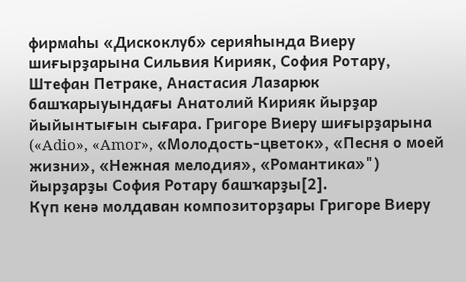фирмаһы «Дискоклуб» серияһында Виеру шиғырҙарына Сильвия Кирияк, София Ротару, Штефан Петраке, Анастасия Лазарюк башҡарыуындағы Анатолий Кирияк йырҙар йыйынтығын сығара. Григоре Виеру шиғырҙарына («Adio», «Amor», «Молодость-цветок», «Песня о моей жизни», «Нежная мелодия», «Романтика»") йырҙарҙы София Ротару башҡарҙы[2].
Күп кенә молдаван композиторҙары Григоре Виеру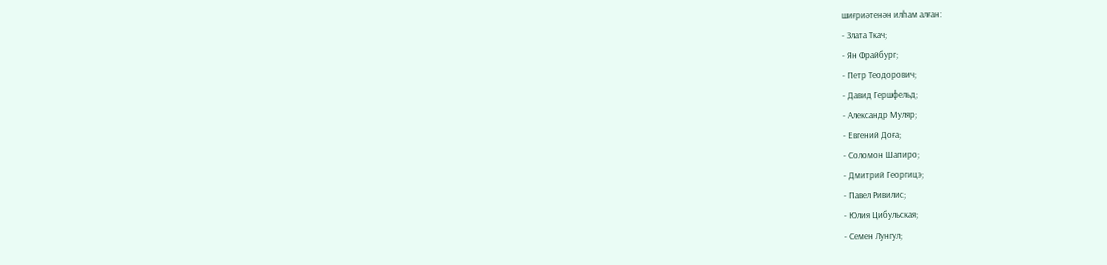шиғриәтенән илһам алған:
- Злата Ткач;
- Ян Фрайбург;
- Петр Теодорович;
- Давид Гершфельд;
- Александр Муляр;
- Евгений Доға;
- Соломон Шапиро;
- Дмитрий Георгицэ;
- Павел Ривилис;
- Юлия Цибульская;
- Семен Лунгул;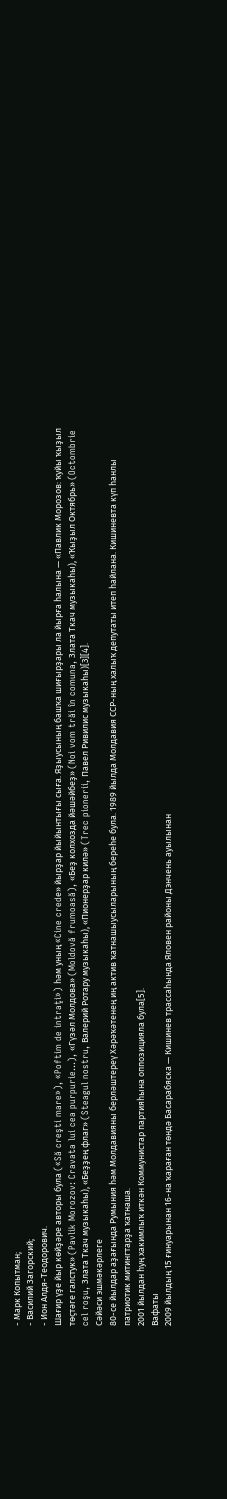- Марк Копытман;
- Василий Загорский;
- Ион Алдя-Теодорович.
Шағир үҙе йыр көйҙәре авторы була («Să creşti mare»), «Poftim de intraţi») һәм уның «Cine credе» йырҙар йыйынтығы сыға. Яҙыусының башҡа шиғырҙары ла йырға һалына — «Павлик Морозов: ҡуйы ҡыҙыл төҫтәге галстук» (Pavlik Morozov: Cravata lui cea purpurie…), «Гүзәл Молдова» (Moldovă frumoasă), «Беҙ колхозда йәшәйбеҙ» (Noi vom trăi în comuna, Злата Ткач музыкаһы), «Ҡыҙыл Октябрь» (Octombrie cel roşu, Злата Ткач музыкаһы), «Беҙҙең флаг» (Steagul nostru, Валерий Ротару музыкаһы), «Пионерҙар килә» (Trec pionerii, Павел Ривилис музыкаһы)[3][4].
Сәйәси эшмәкәрлеге
80-се йылдар аҙағында Румыния һәм Молдавияны берләштереү Хәрәҡәтенең иң актив ҡатнашыусыларының береһе була. 1989 йылда Молдавия ССР-ның халыҡ депутаты итеп һайлана. Кишиневта күп һанлы патриотик митингтарҙа ҡатнаша.
2001 йылдан һуң хакимлыҡ иткән Коммунистар партияһына оппозицияла була[5].
Вафаты
2009 йылдың 15 ғинуарынан 16-на ҡараған төндә Басарабяска — Кишинев трассаһында Яловен районы Дэнчень ауылынан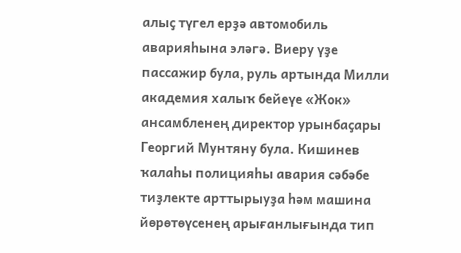алыҫ түгел ерҙә автомобиль аварияһына эләгә. Виеру үҙе пассажир була, руль артында Милли академия халыҡ бейеүе «Жок» ансамбленең директор урынбаҫары Георгий Мунтяну була. Кишинев ҡалаһы полицияһы авария сәбәбе тиҙлекте арттырыуҙа һәм машина йөрөтөүсенең арығанлығында тип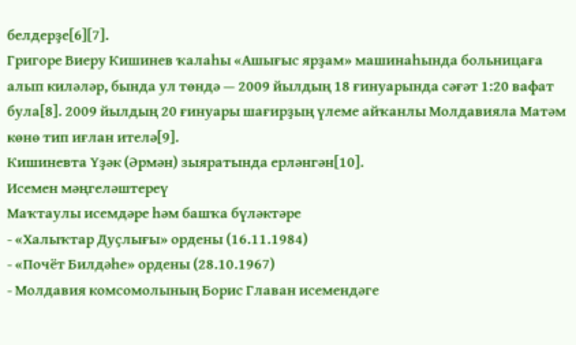белдерҙе[6][7].
Григоре Виеру Кишинев ҡалаһы «Ашығыс ярҙам» машинаһында больницаға алып киләләр, бында ул төндә — 2009 йылдың 18 ғинуарында сәғәт 1:20 вафат була[8]. 2009 йылдың 20 ғинуары шағирҙың үлеме айҡанлы Молдавияла Матәм көнө тип иғлан ителә[9].
Кишиневта Үҙәк (Әрмән) зыяратында ерләнгән[10].
Исемен мәңгеләштереү
Маҡтаулы исемдәре һәм башҡа бүләктәре
- «Халыҡтар Дуҫлығы» ордены (16.11.1984)
- «Почёт Билдәһе» ордены (28.10.1967)
- Молдавия комсомолының Борис Главан исемендәге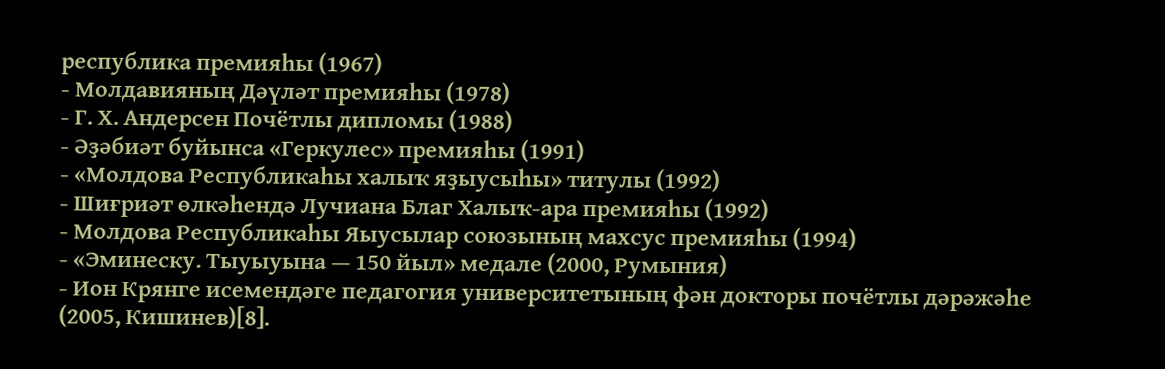республика премияһы (1967)
- Молдавияның Дәүләт премияһы (1978)
- Г. Х. Андерсен Почётлы дипломы (1988)
- Әҙәбиәт буйынса «Геркулес» премияһы (1991)
- «Молдова Республикаһы халыҡ яҙыусыһы» титулы (1992)
- Шиғриәт өлкәһендә Лучиана Благ Халыҡ-ара премияһы (1992)
- Молдова Республикаһы Яыусылар союзының махсус премияһы (1994)
- «Эминеску. Тыуыуына — 150 йыл» медале (2000, Румыния)
- Ион Крянге исемендәге педагогия университетының фән докторы почётлы дәрәжәһе (2005, Кишинев)[8].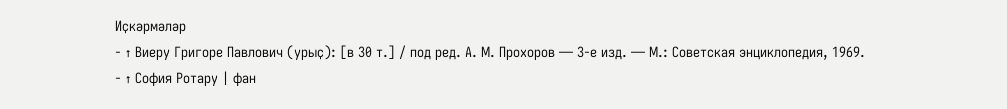Иҫкәрмәләр
- ↑ Виеру Григоре Павлович (урыҫ): [в 30 т.] / под ред. А. М. Прохоров — 3-е изд. — М.: Советская энциклопедия, 1969.
- ↑ София Ротару | фан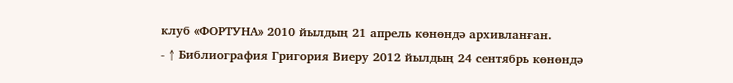клуб «ФОРТУНА» 2010 йылдың 21 апрель көнөндә архивланған.
- ↑ Библиография Григория Виеру 2012 йылдың 24 сентябрь көнөндә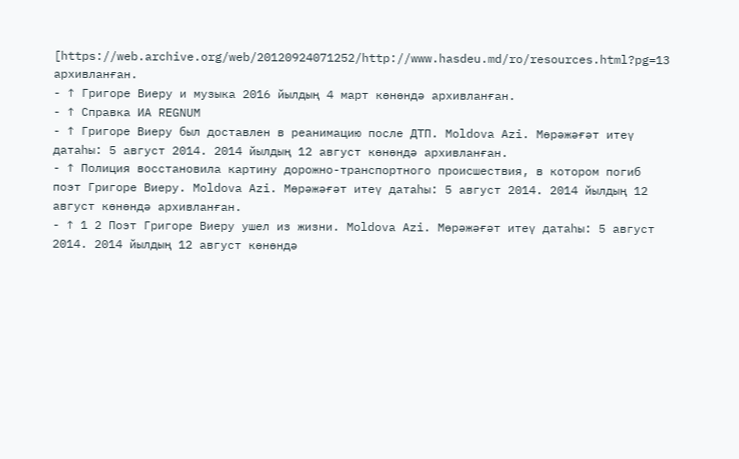[https://web.archive.org/web/20120924071252/http://www.hasdeu.md/ro/resources.html?pg=13 архивланған.
- ↑ Григоре Виеру и музыка 2016 йылдың 4 март көнөндә архивланған.
- ↑ Справка ИА REGNUM
- ↑ Григоре Виеру был доставлен в реанимацию после ДТП. Moldova Azi. Мөрәжәғәт итеү датаһы: 5 август 2014. 2014 йылдың 12 август көнөндә архивланған.
- ↑ Полиция восстановила картину дорожно-транспортного происшествия, в котором погиб поэт Григоре Виеру. Moldova Azi. Мөрәжәғәт итеү датаһы: 5 август 2014. 2014 йылдың 12 август көнөндә архивланған.
- ↑ 1 2 Поэт Григоре Виеру ушел из жизни. Moldova Azi. Мөрәжәғәт итеү датаһы: 5 август 2014. 2014 йылдың 12 август көнөндә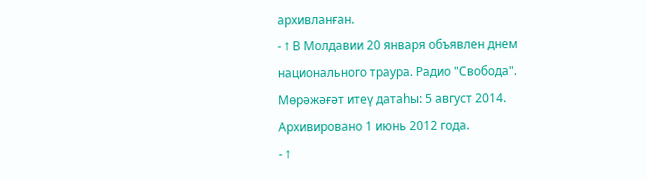архивланған.
- ↑ В Молдавии 20 января объявлен днем национального траура. Радио "Свобода". Мөрәжәғәт итеү датаһы: 5 август 2014. Архивировано 1 июнь 2012 года.
- ↑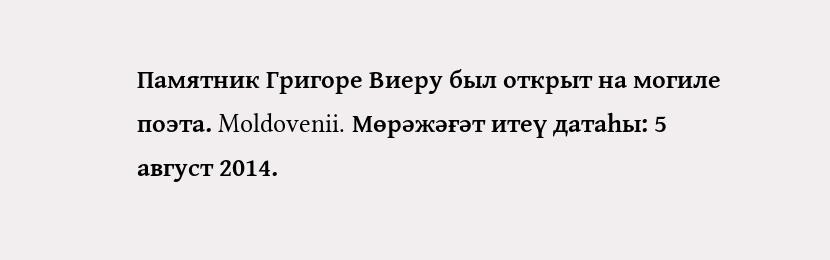Памятник Григоре Виеру был открыт на могиле поэта. Moldovenii. Мөрәжәғәт итеү датаһы: 5 август 2014.